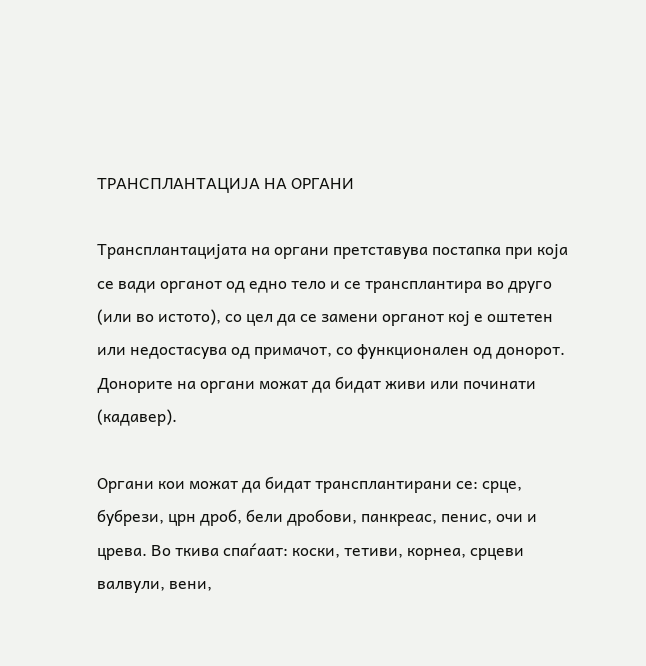ТРАНСПЛАНТАЦИЈА НА ОРГАНИ

Трансплантацијата на органи претставува постапка при која се вади органот од едно тело и се трансплантира во друго (или во истото), со цел да се замени органот кој е оштетен или недостасува од примачот, со функционален од донорот. Донорите на органи можат да бидат живи или починати (кадавер).

Органи кои можат да бидат трансплантирани се: срце, бубрези, црн дроб, бели дробови, панкреас, пенис, очи и црева. Во ткива спаѓаат: коски, тетиви, корнеа, срцеви валвули, вени,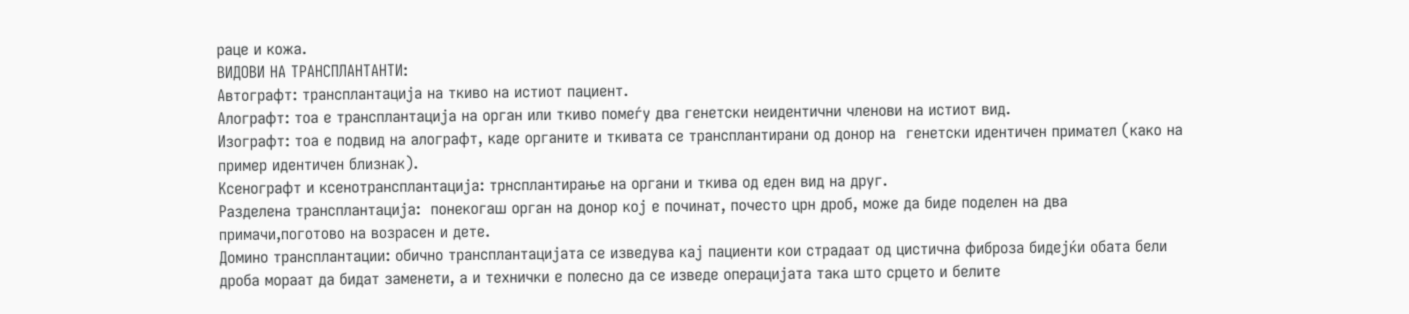раце и кожа.
ВИДОВИ НА ТРАНСПЛАНТАНТИ:
Автографт: трансплантација на ткиво на истиот пациент.
Алографт: тоа е трансплантација на орган или ткиво помеѓу два генетски неидентични членови на истиот вид.
Изографт: тоа е подвид на алографт, каде органите и ткивата се трансплантирани од донор на  генетски идентичен примател (како на пример идентичен близнак).
Ксенографт и ксенотрансплантација: трнсплантирање на органи и ткива од еден вид на друг.
Разделена трансплантација:  понекогаш орган на донор кој е починат, почесто црн дроб, може да биде поделен на два примачи,поготово на возрасен и дете.
Домино трансплантации: обично трансплантацијата се изведува кај пациенти кои страдаат од цистична фиброза бидејќи обата бели дроба мораат да бидат заменети, а и технички е полесно да се изведе операцијата така што срцето и белите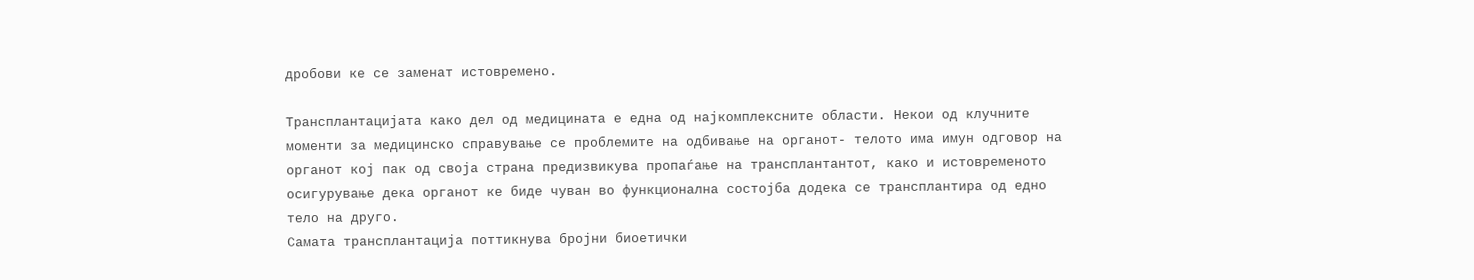дробови ке се заменат истовремено.

Трансплантацијата како дел од медицината е една од најкомплексните области. Некои од клучните моменти за медицинско справување се проблемите на одбивање на органот- телото има имун одговор на органот кој пак од своја страна предизвикува пропаѓање на трансплантантот, како и истовременото осигурување дека органот ке биде чуван во функционална состојба додека се трансплантира од едно тело на друго.
Самата трансплантација поттикнува бројни биоетички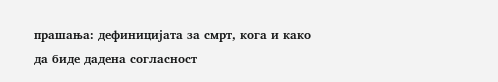прашања: дефиницијата за смрт, кога и како да биде дадена согласност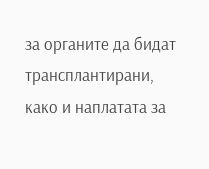за органите да бидат трансплантирани, како и наплатата за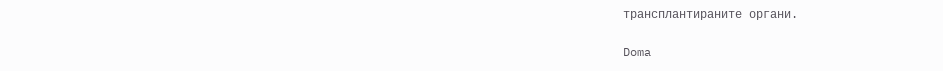трансплантираните органи.

Doma